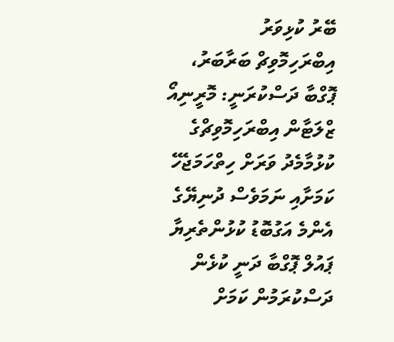ބޭރު ކުޅިވަރު
އިބްރަހިމޮވިޗް ބަރާބަރު، ޕޮގްބާ ދަސްކުރަނީ: މޮރީނިއޯ
ޒްލަޓާން އިބްރަހިމޮވިޗްގެ ކުޅުމާމެދު ވަރަށް ހިތްހަމަޖެހޭ ކަމަށާއި ނަމަވެސް ދުނިޔޭގެ އެންމެ އަގުބޮޑު ކުޅުންތެރިޔާ ޕައުލް ޕޮގްބާ ދަނީ ކުޅެން ދަސްކުރަމުން ކަމަށް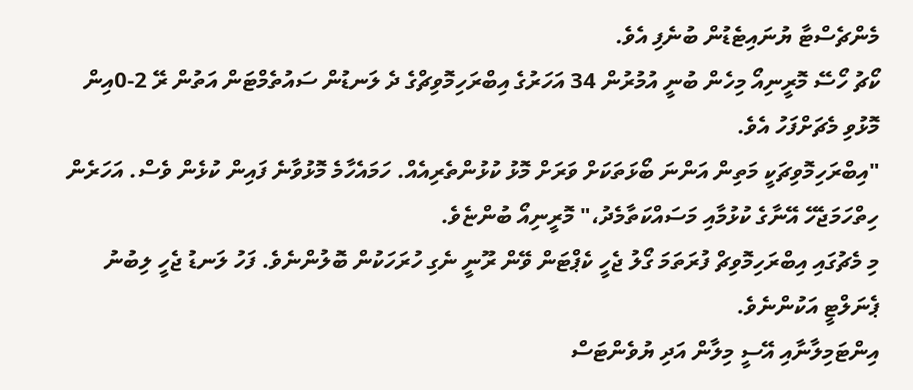މެންޗެސްޓާ ޔުނައިޓެޑުން ބުނެފި އެވެ.
ކޯޗު ހޯސޭ މޮރީނިއޯ މިހެން ބުނީ އުމުރުން 34 އަހަރުގެ އިބްރަހިމޮވިޗްގެ ދެ ލަނޑުން ސައުތެމްޓަން އަތުން ރޭ 2-0އިން މޮޅުވި މެޗަށްފަހު އެވެ.
"އިބްރަހިމޮވިޗަކީ މަތިން އަންނަ ބޯޅަތަކަށް ވަރަށް މޮޅު ކުޅުންތެރިއެއް. ހަމައެހާމެ މޮޅުވާނެ ފައިން ކުޅެން ވެސް. އަހަރެން ހިތްހަމަޖެހޭ އޭނާގެ ކުޅުމާއި މަސައްކަތާމެދު،" މޮރީނިއޯ ބުންޏެވެ.
މި މެޗުގައި އިބްރަހިމޮވިޗް ފުރަތަމަ ގޯލު ޖެހީ ކެޕްޓަން ވޭން ރޫނީ ނެގި ހުރަހަކުން ބޮލުންނެވެ. ފަހު ލަނޑު ޖެހީ ލިބުނު ޕެނަލްޓީ އަކުންނެވެ.
އިންޓަމިލާނާއި އޭސީ މިލާން އަދި ޔުވެންޓަސް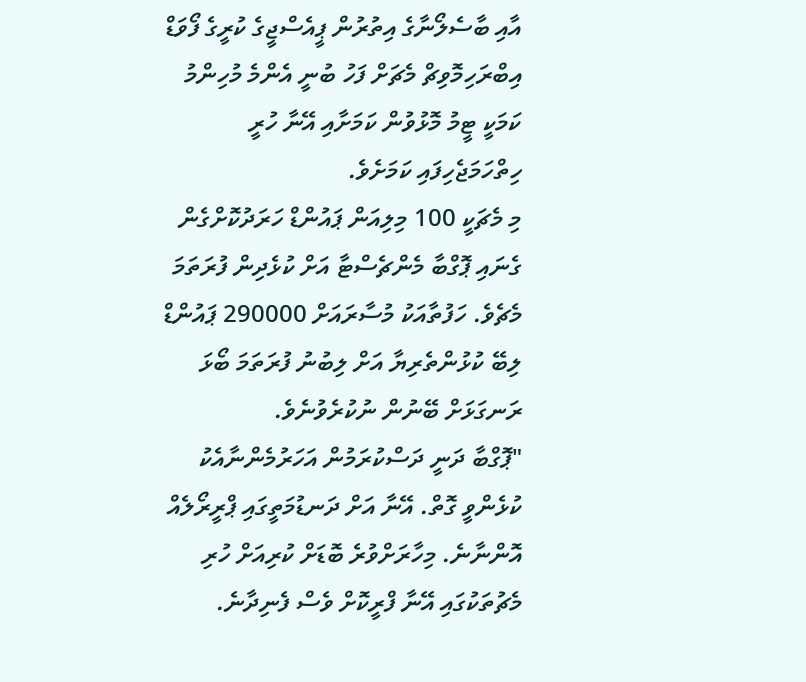އާއި ބާސެލޯނާގެ އިތުރުން ޕީއެސްޖީގެ ކުރީގެ ފޯވަޑް އިބްރަހިމޮވިޗް މެޗަށް ފަހު ބުނީ އެންމެ މުހިންމު ކަމަކީ ޓީމު މޮޅުވުން ކަމަށާއި އޭނާ ހުރީ ހިތްހަމަޖެހިފައި ކަމަށެވެ.
މި މެޗަކީ 100 މިލިއަން ޕައުންޑް ހަރަދުކޮށްގެން ގެނައި ޕޮގްބާ މެންޗެސްޓާ އަށް ކުޅެދިން ފުރަތަމަ މެޗެވެ. ހަފުތާއަކު މުސާރައަށް 290000 ޕައުންޑް ލިބޭ ކުޅުންތެރިޔާ އަށް ލިބުނު ފުރަތަމަ ބޯޅަ ރަނގަޅަށް ބޭނުން ނުކުރެވުނެވެ.
"ޕޮގްބާ ދަނީ ދަސްކުރަމުން އަހަރުމެންނާއެކު ކުޅެންވީ ގޮތް. އޭނާ އަށް ދަނޑުމަތީގައި ޕްރީރޯލެއް އޮންނާނެ. މިހާރަށްވުރެ ބޮޑަށް ކުރިއަށް ހުރި މެޗުތަކުގައި އޭނާ ފްރީކޮށް ވެސް ފެނިދާނެ.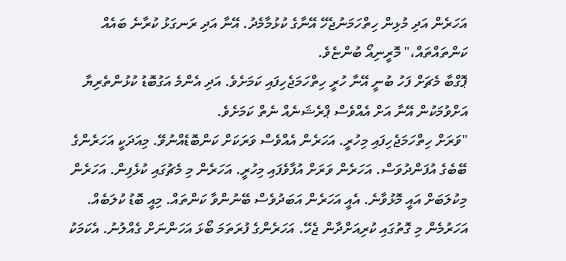އަހަރެން އަދި މުޅިން ހިތްހަމަނުޖެހޭ އޭނާގެ ކުޅުމާމެދު. އޭނާ އަދި ރަނގަޅު ކުރާނެ ބައެއް ކަންތައްތައް،" މޮރީނިއޯ ބުންޏެވެ.
ޕޮގްބާ މެޗަށް ފަހު ބުނީ އޭނާ ހުރީ ހިތްހަމަޖެހިފައި ކަމަށެވެ. އަދި އެންމެ އަގުބޮޑު ކުޅުންތެރިޔާ އަށްވުމަކުން އޭނާ އަށް އެއްވެސް ޕްރެޝަނެއް ނެތް ކަމަށެވެ.
"ވަރަށް ހިތްހަމަޖެހިފައި މިހުރީ. އަހަރެން އެއްވެސް ވަރަކަށް ކަންބޮޑެއްނުވޭ. މިއަދަކީ އަހަރެންގެ ބޭބެގެ އުފަންދުވަސް. އަހަރެން ވަރަށް އުފާވެފައި މިހުރީ. އަހަރެން މި މެޗުގައި ކުޅެފިން. އަހަރެން މިކުލަބަށް އައީ މޮޅުވާނެ. އެއީ އަހަރެން އަބަދުވެސް ބޭނުންވާ ކަންތައް. މިއީ ބޮޑު ކުލަބެއް. އަހަރުމެން މި ގޮތުގައި ކުރިއަށްދާން ޖެހޭ. އަހަރެންގެ ފުރަތަމަ ބޯޅަ އަހަންނަށް ގެއްލުނު. އެކަމަކު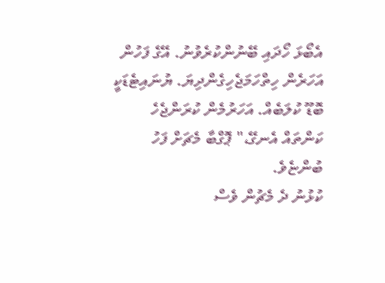އެބޯޅަ ހޯދައި ބޭނުންކުރެވުނު. އޭގެ ފަހުން އަހަރެން ހިތްހަމަޖެހިގެންދިޔަ. ޔުނައިޓެޑަކީ ބޮޑޫ ކުލަބެއް. އަހަރުމެން ކުރަންޖެހެ ކަންތައް އެނގޭ،" ޕޮގްބާ މެޗަށް ފަހު ބުންޏެވެ.
ކުޅުނު ދެ މެޗުން ވެސް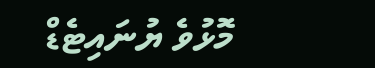މޮޅުވެ ޔުނައިޓެޑް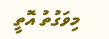މިވަގުތު އޮތީ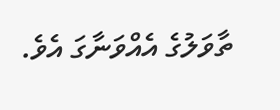ތާވަލުގެ އެއްވަނާގަ އެވެ.